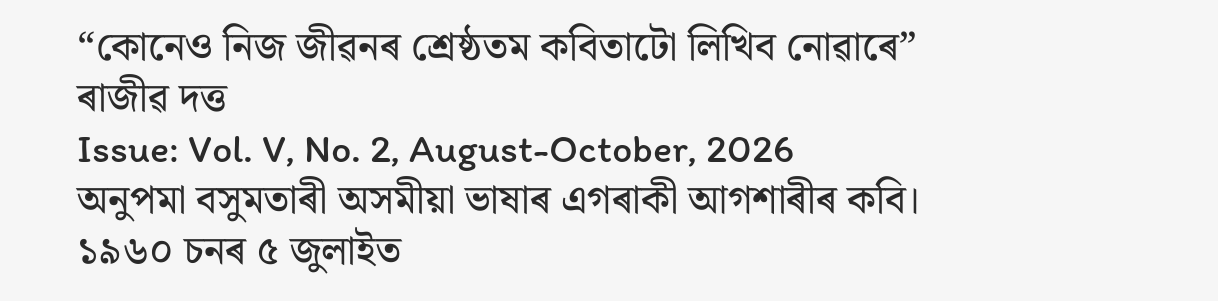“কোনেও নিজ জীৱনৰ শ্ৰেষ্ঠতম কবিতাটো লিখিব নোৱাৰে”
ৰাজীৱ দত্ত
Issue: Vol. V, No. 2, August-October, 2026
অনুপমা বসুমতাৰী অসমীয়া ভাষাৰ এগৰাকী আগশাৰীৰ কবি। ১৯৬০ চনৰ ৫ জুলাইত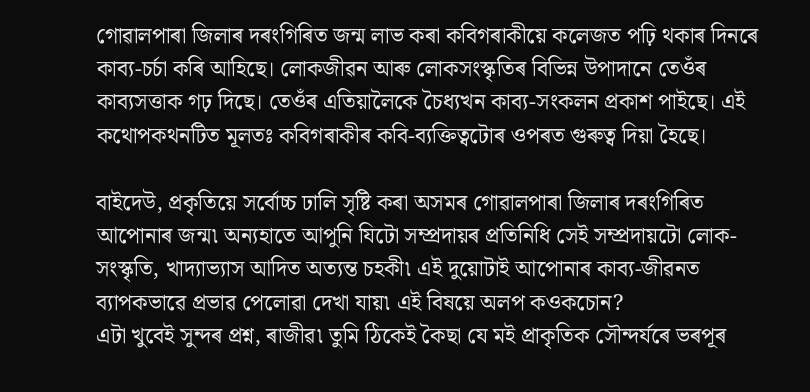গোৱালপাৰা জিলাৰ দৰংগিৰিত জন্ম লাভ কৰা কবিগৰাকীয়ে কলেজত পঢ়ি থকাৰ দিনৰে কাব্য-চৰ্চা কৰি আহিছে। লোকজীৱন আৰু লোকসংস্কৃতিৰ বিভিন্ন উপাদানে তেওঁৰ কাব্যসত্তাক গঢ় দিছে। তেওঁৰ এতিয়ালৈকে চৈধ্যখন কাব্য-সংকলন প্ৰকাশ পাইছে। এই কথোপকথনটিত মূলতঃ কবিগৰাকীৰ কবি-ব্যক্তিত্বটোৰ ওপৰত গুৰুত্ব দিয়া হৈছে।

বাইদেউ, প্ৰকৃতিয়ে সৰ্বোচ্চ ঢালি সৃষ্টি কৰা অসমৰ গোৱালপাৰা জিলাৰ দৰংগিৰিত আপোনাৰ জন্ম৷ অন্যহাতে আপুনি যিটো সম্প্ৰদায়ৰ প্ৰতিনিধি সেই সম্প্ৰদায়টো লোক-সংস্কৃতি, খাদ্যাভ্যাস আদিত অত্যন্ত চহকী৷ এই দুয়োটাই আপোনাৰ কাব্য-জীৱনত ব্যাপকভাৱে প্ৰভাৱ পেলোৱা দেখা যায়৷ এই বিষয়ে অলপ কওকচোন?
এটা খুবেই সুন্দৰ প্ৰশ্ন, ৰাজীৱ৷ তুমি ঠিকেই কৈছা যে মই প্ৰাকৃতিক সৌন্দৰ্যৰে ভৰপূৰ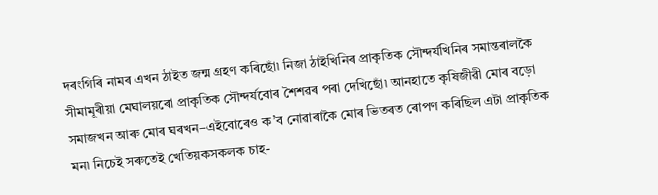দৰংগিৰি নামৰ এখন ঠাইত জন্ম গ্ৰহণ কৰিছোঁ৷ নিজা ঠাইখিনিৰ প্ৰাকৃতিক সৌন্দৰ্যখিনিৰ সমান্তৰালকৈ সীমামূৰীয়া মেঘালয়ৰো প্ৰাকৃতিক সৌন্দৰ্যবোৰ শৈশৱৰ পৰা দেখিছোঁ৷ আনহাতে কৃষিজীৱী মোৰ বড়ো সমাজখন আৰু মোৰ ঘৰখন–এইবোৰেও ক’ব নোৱাৰাকৈ মোৰ ভিতৰত ৰোপণ কৰিছিল এটা প্ৰাকৃতিক মন৷ নিচেই সৰুতেই খেতিয়কসকলক চাহ-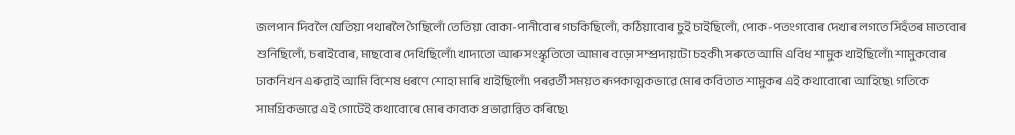জলপান দিবলৈ যেতিয়া পথাৰলৈ গৈছিলোঁ তেতিয়া বোকা-পানীবোৰ গচকিছিলোঁ, কঠিয়াবোৰ চুই চাইছিলোঁ, পোক-পতংগবোৰ দেখাৰ লগতে সিহঁতৰ মাতবোৰ শুনিছিলোঁ, চৰাইবোৰ, মাছবোৰ দেখিছিলোঁ৷ খাদ্যতো আৰু সংস্কৃতিতো আমাৰ বড়ো সম্প্ৰদায়টো চহকী৷ সৰুতে আমি এবিধ শামুক খাইছিলোঁ৷ শামুকবোৰ ঢাকনিখন এৰুৱাই আমি বিশেষ ধৰণে শোহা মাৰি খাইছিলোঁ৷ পৰৱৰ্তী সময়ত ৰূপকাত্মকভাৱে মোৰ কবিতাত শামুকৰ এই কথাবোৰো আহিছে৷ গতিকে সামগ্ৰিকভাৱে এই গোটেই কথাবোৰে মোৰ কাব্যক প্ৰভাৱান্বিত কৰিছে৷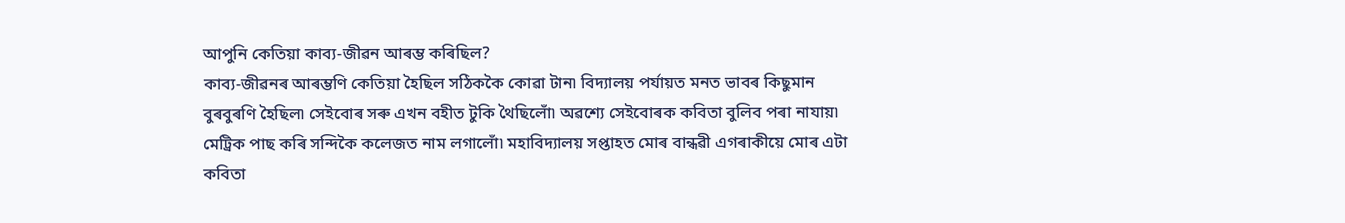আপুনি কেতিয়া কাব্য-জীৱন আৰম্ভ কৰিছিল?
কাব্য-জীৱনৰ আৰম্ভণি কেতিয়া হৈছিল সঠিককৈ কোৱা টান৷ বিদ্যালয় পৰ্যায়ত মনত ভাবৰ কিছুমান বুৰবুৰণি হৈছিল৷ সেইবোৰ সৰু এখন বহীত টুকি থৈছিলোঁ৷ অৱশ্যে সেইবোৰক কবিতা বুলিব পৰা নাযায়৷ মেট্ৰিক পাছ কৰি সন্দিকৈ কলেজত নাম লগালোঁ৷ মহাবিদ্যালয় সপ্তাহত মোৰ বান্ধৱী এগৰাকীয়ে মোৰ এটা কবিতা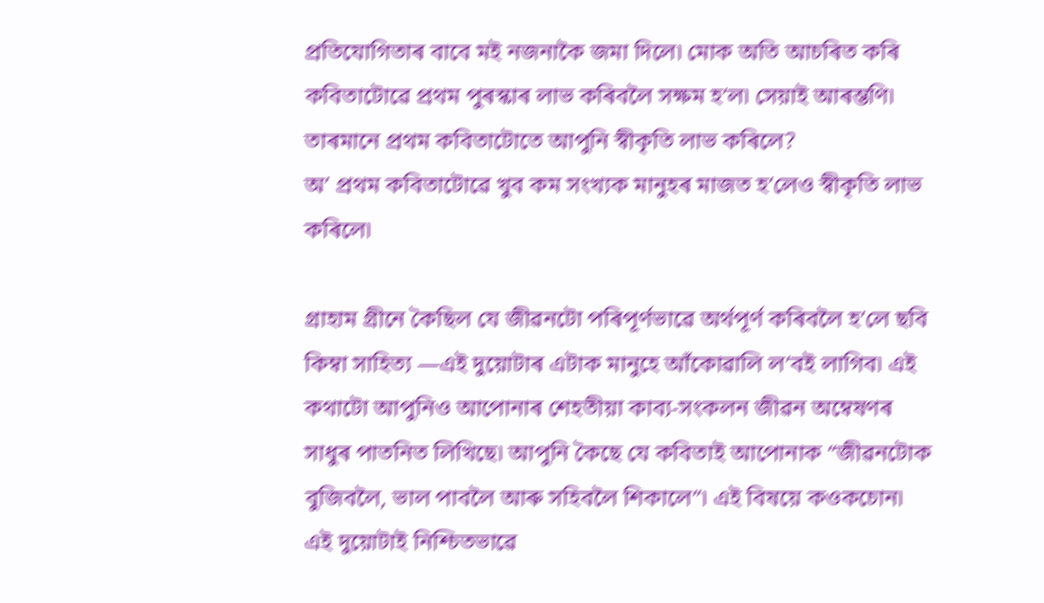প্ৰতিযোগিতাৰ বাবে মই নজনাকৈ জমা দিলে৷ মোক অতি আচৰিত কৰি কবিতাটোৱে প্ৰথম পুৰস্কাৰ লাভ কৰিবলৈ সক্ষম হ’ল৷ সেয়াই আৰম্ভণি৷
তাৰমানে প্ৰথম কবিতাটোতে আপুনি স্বীকৃতি লাভ কৰিলে?
অ’ প্ৰথম কবিতাটোৱে খুব কম সংখ্যক মানুহৰ মাজত হ’লেও স্বীকৃতি লাভ কৰিলে৷

গ্ৰাহাম গ্ৰীনে কৈছিল যে জীৱনটো পৰিপূৰ্ণভাৱে অৰ্থপূৰ্ণ কৰিবলৈ হ’লে ছবি কিম্বা সাহিত্য —এই দুয়োটাৰ এটাক মানুহে আঁকোৱালি ল’বই লাগিব৷ এই কথাটো আপুনিও আপোনাৰ শেহতীয়া কাব্য-সংকলন জীৱন অম্বেষণৰ সাধুৰ পাতনিত লিখিছে৷ আপুনি কৈছে যে কবিতাই আপোনাক “জীৱনটোক বুজিবলৈ, ভাল পাবলৈ আৰু সহিবলৈ শিকালে”৷ এই বিষয়ে কওকচোন৷
এই দুয়োটাই নিশ্চিতভাৱে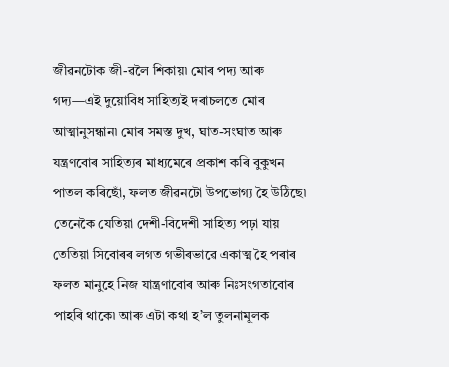জীৱনটোক জী-ৱলৈ শিকায়৷ মোৰ পদ্য আৰু গদ্য—এই দুয়োবিধ সাহিত্যই দৰাচলতে মোৰ আত্মানুসন্ধান৷ মোৰ সমস্ত দুখ, ঘাত-সংঘাত আৰু যন্ত্ৰণবোৰ সাহিত্যৰ মাধ্যমেৰে প্ৰকাশ কৰি বুকুখন পাতল কৰিছোঁ, ফলত জীৱনটো উপভোগ্য হৈ উঠিছে৷ তেনেকৈ যেতিয়া দেশী-বিদেশী সাহিত্য পঢ়া যায় তেতিয়া সিবোৰৰ লগত গভীৰভাৱে একাত্ম হৈ পৰাৰ ফলত মানুহে নিজ যান্ত্ৰণাবোৰ আৰু নিঃসংগতাবোৰ পাহৰি থাকে৷ আৰু এটা কথা হ’ল তুলনামূলক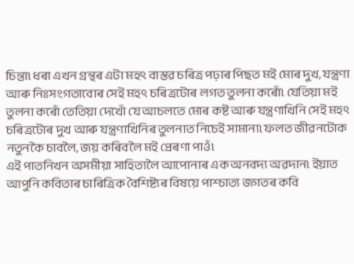চিন্তা৷ ধৰা এখন গ্ৰন্থৰ এটা মহৎ বাস্তৱ চৰিত্ৰ পঢ়াৰ পিছত মই মোৰ দুখ, যন্ত্ৰণা আৰু নিঃসংগতাবোৰ সেই মহৎ চৰিত্ৰটোৰ লগত তুলনা কৰোঁ৷ যেতিয়া মই তুলনা কৰোঁ তেতিয়া দেখোঁ যে আচলতে মোৰ কষ্ট আৰু যন্ত্ৰণাখিনি সেই মহৎ চৰিত্ৰটোৰ দুখ আৰু যন্ত্ৰণাখিনিৰ তুলনাত নিচেই সামান্য৷ ফলত জীৱনটোক নতুনকৈ চাবলৈ, জয় কৰিবলৈ মই প্ৰেৰণা পাওঁ৷
এই পাতনিখন অসমীয়া সাহিত্যলৈ আপোনাৰ এক অনবদ্য অৱদান৷ ইয়াত আপুনি কবিতাৰ চাৰিত্ৰিক বৈশিষ্ট্যৰ বিষয়ে পাশ্চাত্য জগতৰ কবি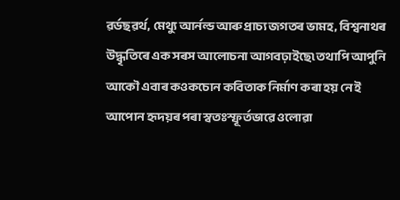ৱৰ্ডছৱৰ্থ, মেথ্যু আৰ্নল্ড আৰু প্ৰাচ্য জগতৰ ভামহ, বিশ্বনাথৰ উদ্ধৃতিৰে এক সৰস আলোচনা আগবঢ়াইছে৷ তথাপি আপুনি আকৌ এবাৰ কওকচোন কবিতাক নিৰ্মাণ কৰা হয় নে ই আপোন হৃদয়ৰ পৰা স্বতঃস্ফূৰ্তভাৱে ওলোৱা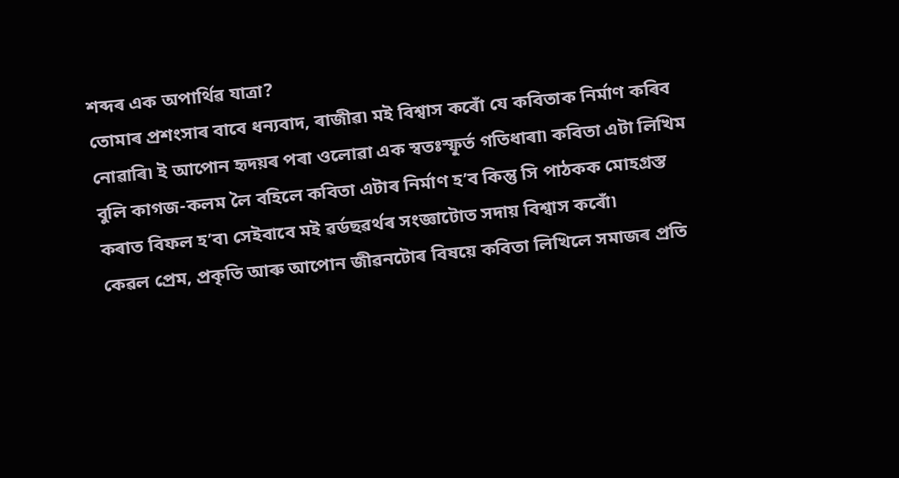শব্দৰ এক অপাৰ্থিৱ যাত্ৰা?
তোমাৰ প্ৰশংসাৰ বাবে ধন্যবাদ, ৰাজীৱ৷ মই বিশ্বাস কৰোঁ যে কবিতাক নিৰ্মাণ কৰিব নোৱাৰি৷ ই আপোন হৃদয়ৰ পৰা ওলোৱা এক স্বতঃস্ফূৰ্ত গতিধাৰা৷ কবিতা এটা লিখিম বুলি কাগজ-কলম লৈ বহিলে কবিতা এটাৰ নিৰ্মাণ হ’ব কিন্তু সি পাঠকক মোহগ্ৰস্ত কৰাত বিফল হ’ব৷ সেইবাবে মই ৱৰ্ডছৱৰ্থৰ সংজ্ঞাটোত সদায় বিশ্বাস কৰোঁ৷
কেৱল প্ৰেম, প্ৰকৃতি আৰু আপোন জীৱনটোৰ বিষয়ে কবিতা লিখিলে সমাজৰ প্ৰতি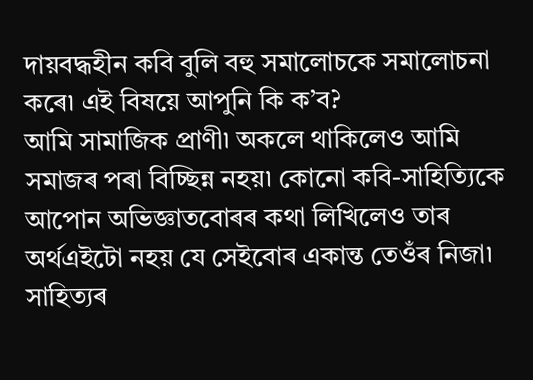দায়বদ্ধহীন কবি বুলি বহু সমালোচকে সমালোচনা কৰে৷ এই বিষয়ে আপুনি কি ক’ব?
আমি সামাজিক প্ৰাণী৷ অকলে থাকিলেও আমি সমাজৰ পৰা বিচ্ছিন্ন নহয়৷ কোনো কবি-সাহিত্যিকে আপোন অভিজ্ঞাতবোৰৰ কথা লিখিলেও তাৰ অৰ্থএইটো নহয় যে সেইবোৰ একান্ত তেওঁৰ নিজা৷ সাহিত্যৰ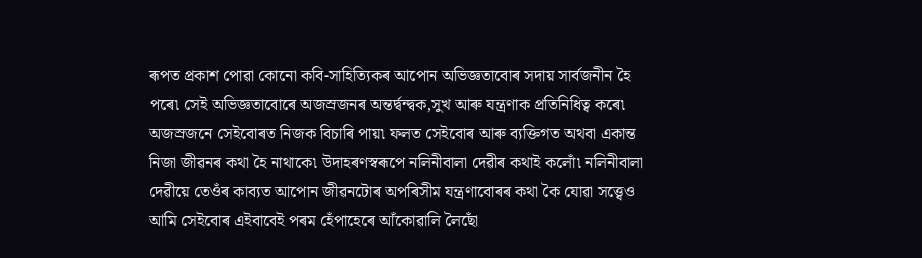ৰূপত প্ৰকাশ পোৱা কোনো কবি-সাহিত্যিকৰ আপোন অভিজ্ঞতাবোৰ সদায় সাৰ্বজনীন হৈ পৰে৷ সেই অভিজ্ঞতাবোৰে অজস্ৰজনৰ অন্তৰ্দ্বন্দ্বক,সুখ আৰু যন্ত্ৰণাক প্ৰতিনিধিত্ব কৰে৷ অজস্ৰজনে সেইবোৰত নিজক বিচাৰি পায়৷ ফলত সেইবোৰ আৰু ব্যক্তিগত অথবা একান্ত নিজা জীৱনৰ কথা হৈ নাথাকে৷ উদাহৰণস্বৰূপে নলিনীবালা দেৱীৰ কথাই কলোঁ৷ নলিনীবালা দেৱীয়ে তেওঁৰ কাব্যত আপোন জীৱনটোৰ অপৰিসীম যন্ত্ৰণাবোৰৰ কথা কৈ যোৱা সত্ত্বেও আমি সেইবোৰ এইবাবেই পৰম হেঁপাহেৰে আঁকোৱালি লৈছোঁ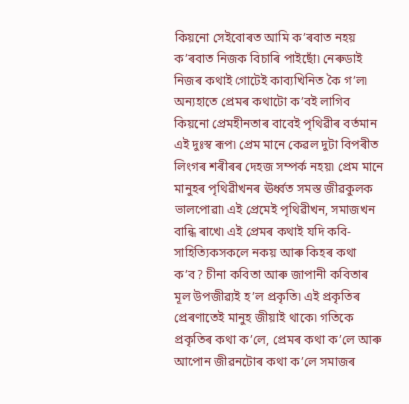কিয়নো সেইবোৰত আমি ক’ৰবাত নহয় ক’ৰবাত নিজক বিচাৰি পাইছোঁ৷ নেৰুডাই নিজৰ কথাই গোটেই কাব্যখিনিত কৈ গ’ল৷ অন্যহাতে প্ৰেমৰ কথাটো ক’বই লাগিব কিয়নো প্ৰেমহীনতাৰ বাবেই পৃথিৱীৰ বৰ্তমান এই দুঃস্ব ৰূপ৷ প্ৰেম মানে কেৱল দুটা বিপৰীত লিংগৰ শৰীৰৰ দেহজ সম্পৰ্ক নহয়৷ প্ৰেম মানে মানুহৰ পৃথিৱীখনৰ ঊৰ্ধ্বত সমস্ত জীৱকুলক ভালপোৱা৷ এই প্ৰেমেই পৃথিৱীখন, সমাজখন বান্ধি ৰাখে৷ এই প্ৰেমৰ কথাই যদি কবি-সাহিত্যিকসকলে নকয় আৰু কিহৰ কথা ক’ব? চীনা কবিতা আৰু জাপানী কবিতাৰ মূল উপজীৱ্যই হ’ল প্ৰকৃতি৷ এই প্ৰকৃতিৰ প্ৰেৰণাতেই মানুহ জীয়াই থাকে৷ গতিকে প্ৰকৃতিৰ কথা ক’লে, প্ৰেমৰ কথা ক’লে আৰু আপোন জীৱনটোৰ কথা ক’লে সমাজৰ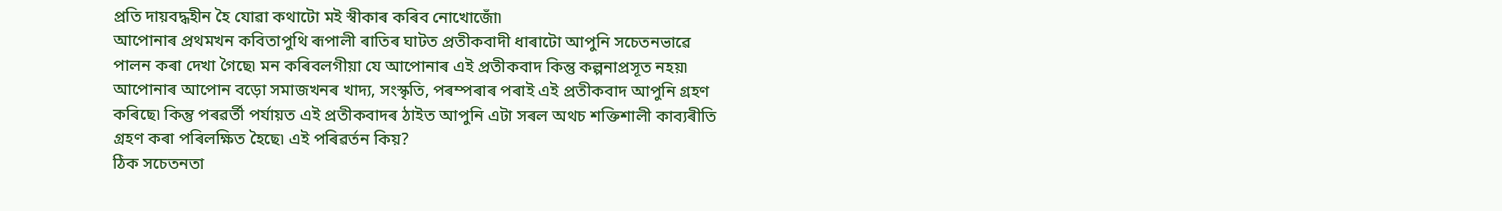প্ৰতি দায়বদ্ধহীন হৈ যোৱা কথাটো মই স্বীকাৰ কৰিব নোখোজোঁ৷
আপোনাৰ প্ৰথমখন কবিতাপুথি ৰূপালী ৰাতিৰ ঘাটত প্ৰতীকবাদী ধাৰাটো আপুনি সচেতনভাৱে পালন কৰা দেখা গৈছে৷ মন কৰিবলগীয়া যে আপোনাৰ এই প্ৰতীকবাদ কিন্তু কল্পনাপ্ৰসূত নহয়৷ আপোনাৰ আপোন বড়ো সমাজখনৰ খাদ্য, সংস্কৃতি, পৰম্পৰাৰ পৰাই এই প্ৰতীকবাদ আপুনি গ্ৰহণ কৰিছে৷ কিন্তু পৰৱৰ্তী পৰ্যায়ত এই প্ৰতীকবাদৰ ঠাইত আপুনি এটা সৰল অথচ শক্তিশালী কাব্যৰীতি গ্ৰহণ কৰা পৰিলক্ষিত হৈছে৷ এই পৰিৱৰ্তন কিয়?
ঠিক সচেতনতা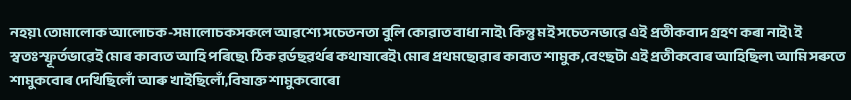নহয়৷ তোমালোক আলোচক-সমালোচকসকলে আৱশ্যে সচেতনতা বুলি কোৱাত বাধা নাই৷ কিন্তু মই সচেতনভাৱে এই প্ৰতীকবাদ গ্ৰহণ কৰা নাই৷ ই স্বতঃস্ফূৰ্তভাৱেই মোৰ কাব্যত আহি পৰিছে৷ ঠিক ৱৰ্ডছৱৰ্থৰ কথাষাৰেই৷ মোৰ প্ৰথমছোৱাৰ কাব্যত শামুক,বেংছটা এই প্ৰতীকবোৰ আহিছিল৷ আমি সৰুতে শামুকবোৰ দেখিছিলোঁ আৰু খাইছিলোঁ,বিষাক্ত শামুকবোৰো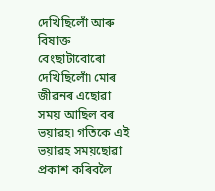দেখিছিলোঁ আৰু বিষাক্ত বেংছাটাবোৰো দেখিছিলোঁ৷ মোৰ জীৱনৰ এছোৱা সময় আছিল বৰ ভয়াৱহ৷ গতিকে এই ভয়াৱহ সময়ছোৱা প্ৰকাশ কৰিবলৈ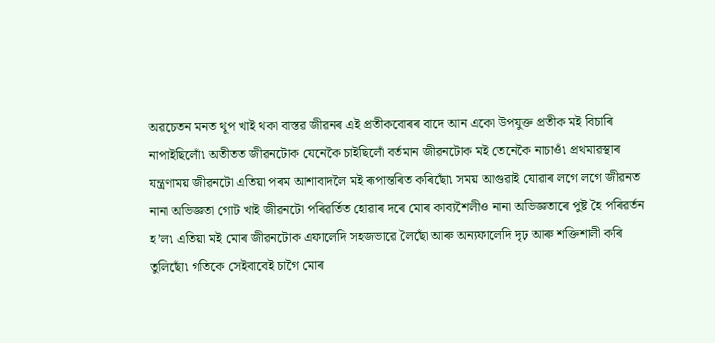অৱচেতন মনত থূপ খাই থকা বাস্তৱ জীৱনৰ এই প্ৰতীকবোৰৰ বাদে আন একো উপযুক্ত প্ৰতীক মই বিচাৰি নাপাইছিলোঁ৷ অতীতত জীৱনটোক যেনেকৈ চাইছিলোঁ বৰ্তমান জীৱনটোক মই তেনেকৈ নাচাওঁ৷ প্ৰথমাৱস্থাৰ যন্ত্ৰণাময় জীৱনটো এতিয়া পৰম আশাবাদলৈ মই ৰূপান্তৰিত কৰিছোঁ৷ সময় আগুৱাই যোৱাৰ লগে লগে জীৱনত নানা অভিজ্ঞতা গোট খাই জীৱনটো পৰিৱৰ্তিত হোৱাৰ দৰে মোৰ কাব্যশৈলীও নানা অভিজ্ঞতাৰে পুষ্ট হৈ পৰিৱৰ্তন হ’ল৷ এতিয়া মই মোৰ জীৱনটোক এফালেদি সহজভাৱে লৈছোঁ আৰু অন্যফালেদি দৃঢ় আৰু শক্তিশালী কৰি তুলিছোঁ৷ গতিকে সেইবাবেই চাগৈ মোৰ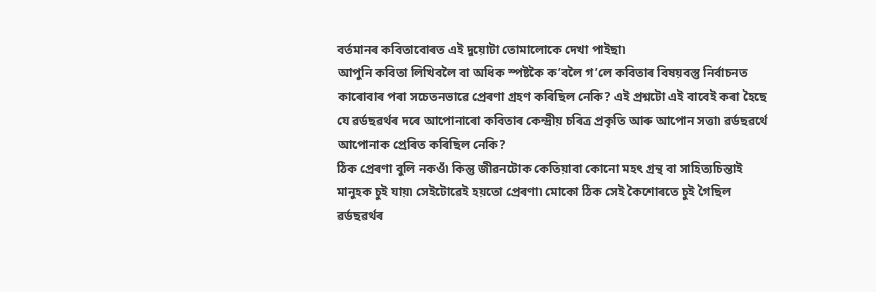বৰ্তমানৰ কবিতাবোৰত এই দুয়োটা তোমালোকে দেখা পাইছা৷
আপুনি কবিতা লিখিবলৈ বা অধিক স্পষ্টকৈ ক’বলৈ গ’লে কবিতাৰ বিষয়বস্তু নিৰ্বাচনত কাৰোবাৰ পৰা সচেতনভাৱে প্ৰেৰণা গ্ৰহণ কৰিছিল নেকি? এই প্ৰশ্নটো এই বাবেই কৰা হৈছে যে ৱৰ্ডছৱৰ্থৰ দৰে আপোনাৰো কবিতাৰ কেন্দ্ৰীয় চৰিত্ৰ প্ৰকৃতি আৰু আপোন সত্তা৷ ৱৰ্ডছৱৰ্থে আপোনাক প্ৰেৰিত কৰিছিল নেকি?
ঠিক প্ৰেৰণা বুলি নকওঁ৷ কিন্তু জীৱনটোক কেতিয়াবা কোনো মহৎ গ্ৰন্থ বা সাহিত্যচিন্তাই মানুহক চুই যায়৷ সেইটোৱেই হয়তো প্ৰেৰণা৷ মোকো ঠিক সেই কৈশোৰতে চুই গৈছিল ৱৰ্ডছৱৰ্থৰ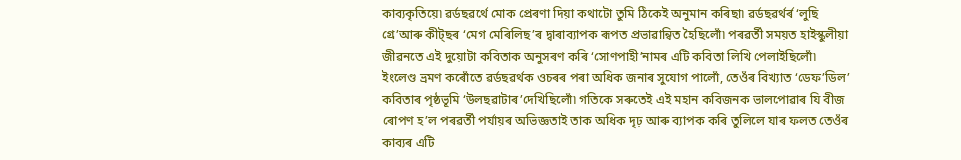কাব্যকৃতিয়ে৷ ৱৰ্ডছৱৰ্থে মোক প্ৰেৰণা দিয়া কথাটো তুমি ঠিকেই অনুমান কৰিছা৷ ৱৰ্ডছৱৰ্থৰ্ৰ ‘লুছি গ্ৰে’আৰু কীট্ছৰ ‘মেগ মেৰিলিছ’ৰ দ্বাৰাব্যাপক ৰূপত প্ৰভাৱান্বিত হৈছিলোঁ৷ পৰৱৰ্তী সময়ত হাইস্কুলীয়া জীৱনতে এই দুয়োটা কবিতাক অনুসৰণ কৰি ‘সোণপাহী’নামৰ এটি কবিতা লিখি পেলাইছিলোঁ৷ ইংলেণ্ড ভ্ৰমণ কৰোঁতে ৱৰ্ডছৱৰ্থক ওচৰৰ পৰা অধিক জনাৰ সুযোগ পালোঁ, তেওঁৰ বিখ্যাত ‘ডেফ’ডিল’ কবিতাৰ পৃষ্ঠভূমি ‘উলছৱাটাৰ’দেখিছিলোঁ৷ গতিকে সৰুতেই এই মহান কবিজনক ভালপোৱাৰ যি বীজ ৰোপণ হ’ল পৰৱৰ্তী পৰ্যায়ৰ অভিজ্ঞতাই তাক অধিক দৃঢ় আৰু ব্যাপক কৰি তুলিলে যাৰ ফলত তেওঁৰ কাব্যৰ এটি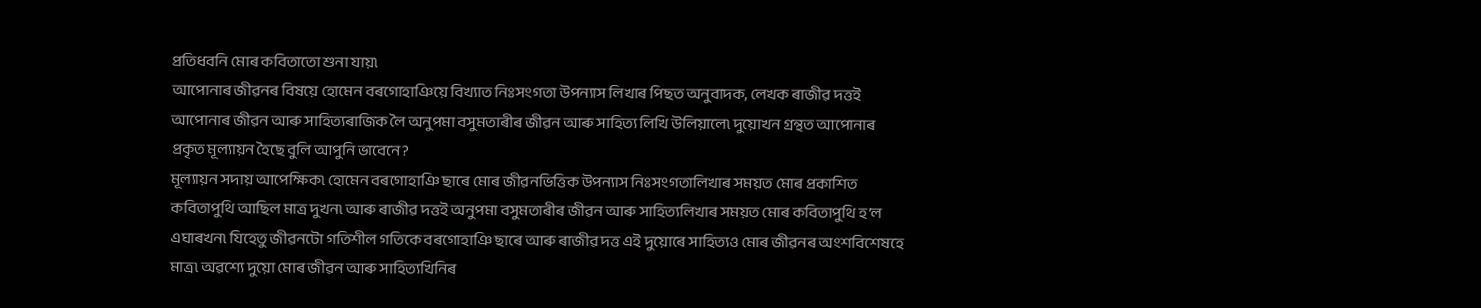প্ৰতিধবনি মোৰ কবিতাতো শুনা যায়৷
আপোনাৰ জীৱনৰ বিষয়ে হোমেন বৰগোহাঞিয়ে বিখ্যাত নিঃসংগতা উপন্যাস লিখাৰ পিছত অনুবাদক, লেখক ৰাজীৱ দত্তই আপোনাৰ জীৱন আৰু সাহিত্যৰাজিক লৈ অনুপমা বসুমতাৰীৰ জীৱন আৰু সাহিত্য লিখি উলিয়ালে৷ দুয়োখন গ্ৰন্থত আপোনাৰ প্ৰকৃত মূল্যায়ন হৈছে বুলি আপুনি ভাবেনে?
মূল্যায়ন সদায় আপেক্ষিক৷ হোমেন বৰগোহাঞি ছাৰে মোৰ জীৱনভিত্তিক উপন্যাস নিঃসংগতালিখাৰ সময়ত মোৰ প্ৰকাশিত কবিতাপুথি আছিল মাত্ৰ দুখন৷ আৰু ৰাজীৱ দত্তই অনুপমা বসুমতাৰীৰ জীৱন আৰু সাহিত্যলিখাৰ সময়ত মোৰ কবিতাপুথি হ’ল এঘাৰখন৷ যিহেতু জীৱনটো গতিশীল গতিকে বৰগোহাঞি ছাৰে আৰু ৰাজীৱ দত্ত এই দুয়োৰে সাহিত্যও মোৰ জীৱনৰ অংশবিশেষহে মাত্ৰ৷ অৱশ্যে দুয়ো মোৰ জীৱন আৰু সাহিত্যখিনিৰ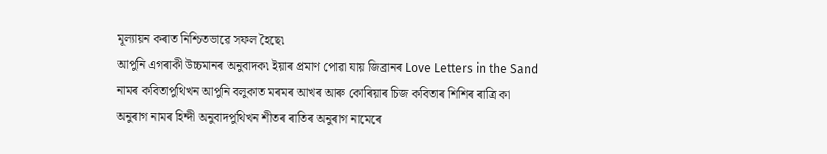মূল্যায়ন কৰাত নিশ্চিতভাৱে সফল হৈছে৷
আপুনি এগৰাকী উচ্চমানৰ অনুবাদক৷ ইয়াৰ প্ৰমাণ পোৱা যায় জিব্ৰানৰ Love Letters in the Sand নামৰ কবিতাপুথিখন আপুনি বলুকাত মৰমৰ আখৰ আৰু কোৰিয়াৰ চিজ কবিতাৰ শিশিৰ ৰাত্ৰি কা অনুৰাগ নামৰ হিন্দী অনুবাদপুথিখন শীতৰ ৰাতিৰ অনুৰাগ নামেৰে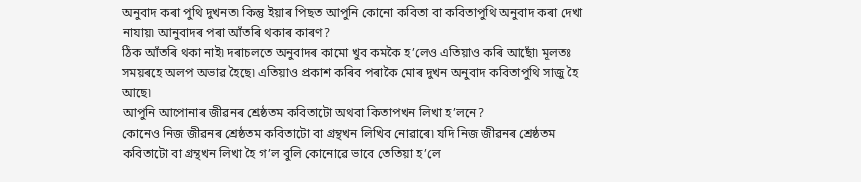অনুবাদ কৰা পুথি দুখনত৷ কিন্তু ইয়াৰ পিছত আপুনি কোনো কবিতা বা কবিতাপুথি অনুবাদ কৰা দেখা নাযায়৷ আনুবাদৰ পৰা আঁতৰি থকাৰ কাৰণ?
ঠিক আঁতৰি থকা নাই৷ দৰাচলতে অনুবাদৰ কামো খুব কমকৈ হ’লেও এতিয়াও কৰি আছোঁ৷ মূলতঃ সময়ৰহে অলপ অভাৱ হৈছে৷ এতিয়াও প্ৰকাশ কৰিব পৰাকৈ মোৰ দুখন অনুবাদ কবিতাপুথি সাজু হৈ আছে৷
আপুনি আপোনাৰ জীৱনৰ শ্ৰেষ্ঠতম কবিতাটো অথবা কিতাপখন লিখা হ’লনে?
কোনেও নিজ জীৱনৰ শ্ৰেষ্ঠতম কবিতাটো বা গ্ৰন্থখন লিখিব নোৱাৰে৷ যদি নিজ জীৱনৰ শ্ৰেষ্ঠতম কবিতাটো বা গ্ৰন্থখন লিখা হৈ গ’ল বুলি কোনোৱে ভাবে তেতিয়া হ’লে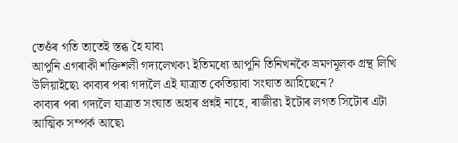তেওঁৰ গতি তাতেই স্তব্ধ হৈ যাব৷
আপুনি এগৰাকী শক্তিশলী গদ্যলেখক৷ ইতিমধ্যে আপুনি তিনিখনকৈ ভ্ৰমণমূলক গ্ৰন্থ লিখি উলিয়াইছে৷ কাব্যৰ পৰা গদ্যলৈ এই যাত্ৰাত কেতিয়াবা সংঘাত আহিছেনে?
কাব্যৰ পৰা গদ্যলৈ যাত্ৰাত সংঘাত অহাৰ প্ৰশ্নই নাহে, ৰাজীৱ৷ ইটোৰ লগত সিটোৰ এটা আত্মিক সম্পৰ্ক আছে৷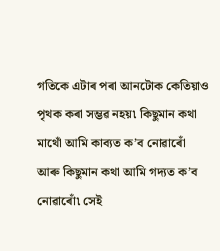গতিকে এটাৰ পৰা আনটোক কেতিয়াও পৃথক কৰা সম্ভৱ নহয়৷ কিছুমান কথা মাথোঁ আমি কাব্যত ক’ব নোৱাৰোঁ আৰু কিছুমান কথা আমি গদ্যত ক’ব নোৱাৰোঁ৷ সেই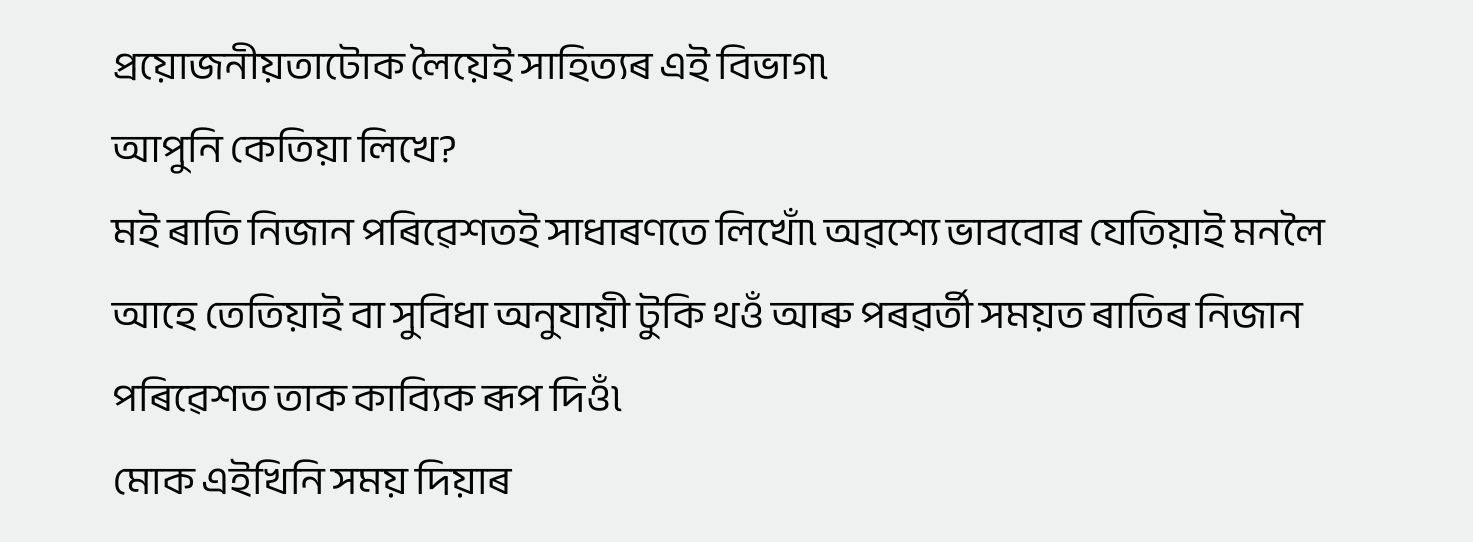প্ৰয়োজনীয়তাটোক লৈয়েই সাহিত্যৰ এই বিভাগ৷
আপুনি কেতিয়া লিখে?
মই ৰাতি নিজান পৰিৱেশতই সাধাৰণতে লিখোঁ৷ অৱশ্যে ভাববোৰ যেতিয়াই মনলৈ আহে তেতিয়াই বা সুবিধা অনুযায়ী টুকি থওঁ আৰু পৰৱৰ্তী সময়ত ৰাতিৰ নিজান পৰিৱেশত তাক কাব্যিক ৰূপ দিওঁ৷
মোক এইখিনি সময় দিয়াৰ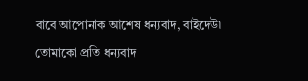বাবে আপোনাক আশেষ ধন্যবাদ, বাইদেউ৷
তোমাকো প্ৰতি ধন্যবাদ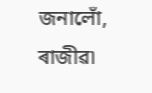জনালোঁ, ৰাজীৱ৷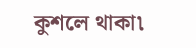কুশলে থাকা৷